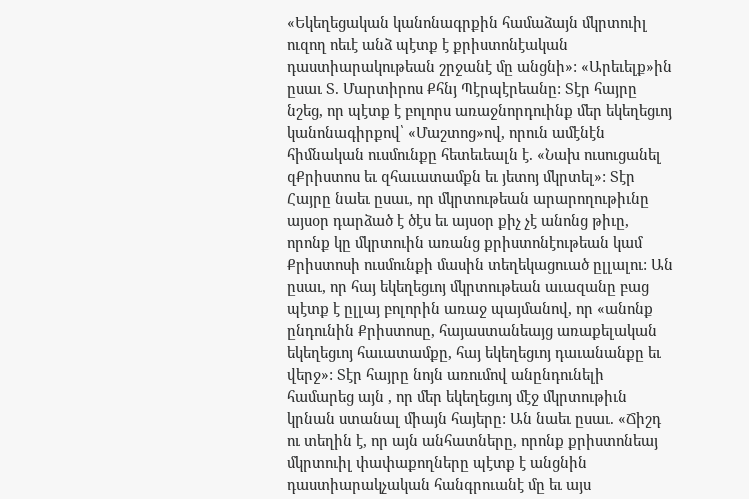«Եկեղեցական կանոնագրքին համաձայն մկրտուիլ ուզող ոեւէ անձ պէտք է քրիստոնէական դաստիարակութեան շրջանէ մը անցնի»: «Արեւելք»ին ըսաւ Տ. Մարտիրոս Քհնյ Պէրպէրեանը: Տէր հայրը նշեց, որ պէտք է բոլորս առաջնորդուինք մեր եկեղեցւոյ կանոնագիրքով՝ «Մաշտոց»ով, որուն ամէնէն հիմնական ուսմունքը հետեւեալն է. «Նախ ուսուցանել զՔրիստոս եւ զհաւատամքն եւ յետոյ մկրտել»: Տէր Հայրը նաեւ ըսաւ, որ մկրտութեան արարողութիւնը այսօր դարձած է ծէս եւ այսօր քիչ չէ անոնց թիւը, որոնք կը մկրտուին առանց քրիստոնէութեան կամ Քրիստոսի ուսմունքի մասին տեղեկացուած ըլլալու: Ան ըսաւ, որ հայ եկեղեցւոյ մկրտութեան աւազանը բաց պէտք է ըլլայ բոլորին առաջ պայմանով, որ «անոնք ընդունին Քրիստոսը, հայաստանեայց առաքելական եկեղեցւոյ հաւատամքը, հայ եկեղեցւոյ դաւանանքը եւ վերջ»: Տէր հայրը նոյն առումով անընդունելի համարեց այն , որ մեր եկեղեցւոյ մէջ մկրտութիւն կրնան ստանալ միայն հայերը: Ան նաեւ ըսաւ. «Ճիշդ ու տեղին է, որ այն անհատները, որոնք քրիստոնեայ մկրտուիլ փափաքողները պէտք է անցնին դաստիարակչական հանգրուանէ մը եւ այս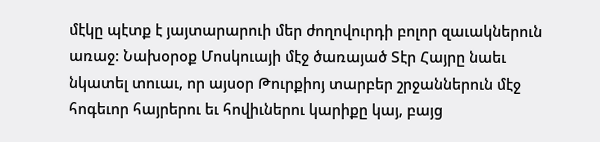մէկը պէտք է յայտարարուի մեր ժողովուրդի բոլոր զաւակներուն առաջ: Նախօրօք Մոսկուայի մէջ ծառայած Տէր Հայրը նաեւ նկատել տուաւ, որ այսօր Թուրքիոյ տարբեր շրջաններուն մէջ հոգեւոր հայրերու եւ հովիւներու կարիքը կայ, բայց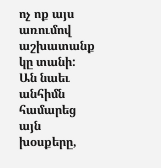ոչ ոք այս առումով աշխատանք կը տանի: Ան նաեւ անհիմն համարեց այն խօսքերը,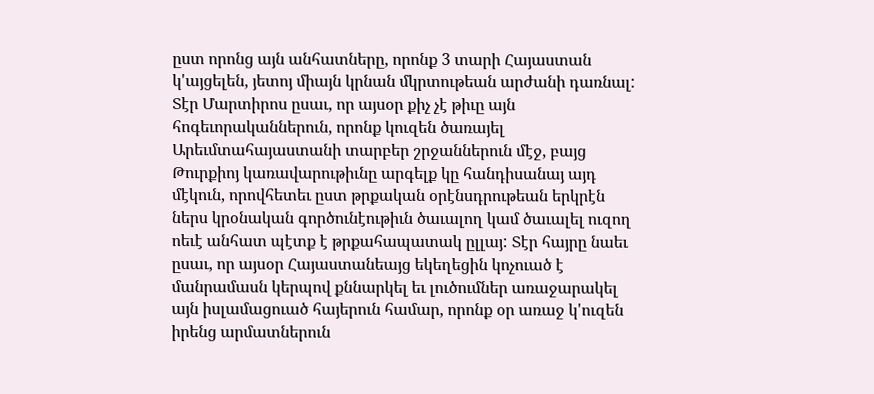ըստ որոնց այն անհատները, որոնք 3 տարի Հայաստան կ'այցելեն, յետոյ միայն կրնան մկրտութեան արժանի դառնալ: Տէր Մարտիրոս ըսաւ, որ այսօր քիչ չէ թիւը այն հոգեւորականներուն, որոնք կուզեն ծառայել Արեւմտահայաստանի տարբեր շրջաններուն մէջ, բայց Թուրքիոյ կառավարութիւնը արգելք կը հանդիսանայ այդ մէկուն, որովհետեւ ըստ թրքական օրէնսդրութեան երկրէն ներս կրօնական գործունէութիւն ծաւալող կամ ծաւալել ուզող ոեւէ անհատ պէտք է թրքահապատակ ըլլայ: Տէր հայրը նաեւ ըսաւ, որ այսօր Հայաստանեայց եկեղեցին կոչուած է մանրամասն կերպով քննարկել եւ լուծումներ առաջարակել այն իսլամացուած հայերուն համար, որոնք օր առաջ կ'ուզեն իրենց արմատներուն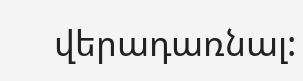վերադառնալ: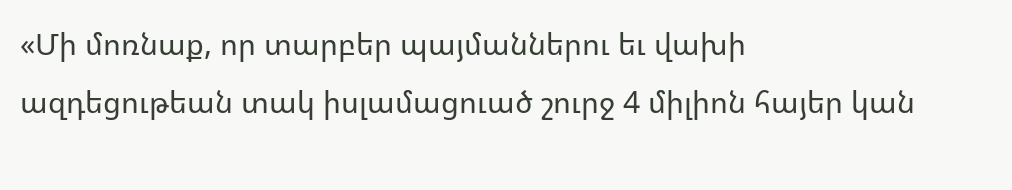«Մի մոռնաք, որ տարբեր պայմաններու եւ վախի ազդեցութեան տակ իսլամացուած շուրջ 4 միլիոն հայեր կան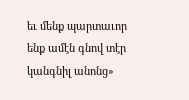եւ մենք պարտաւոր ենք ամէն գնով տէր կանգնիլ անոնց»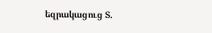եզրակացուց Տ.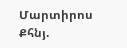Մարտիրոս Քհնյ.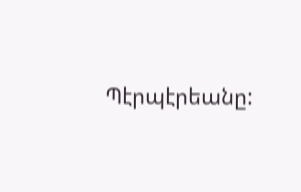Պէրպէրեանը: